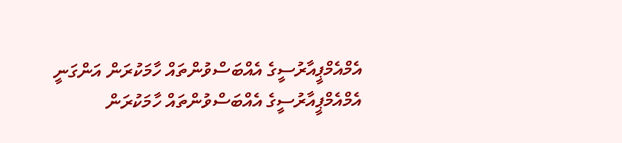އެމްއެމްޕީއާރުސީގެ އެއްބަސްވުންތައް ހާމަކުރަން އަންގަނީ
އެމްއެމްޕީއާރުސީގެ އެއްބަސްވުންތައް ހާމަކުރަން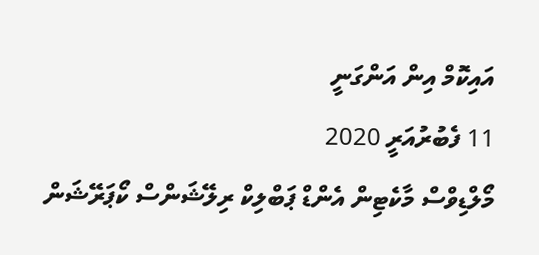އައިކޮމް އިން އަންގަނީ
11 ފެބުރުއަރީ 2020
މޯލްޑިވްސް މާކެޓިން އެންޑް ޕަބްލިކް ރިލޭޝަންސް ކޯޕަރޭޝަން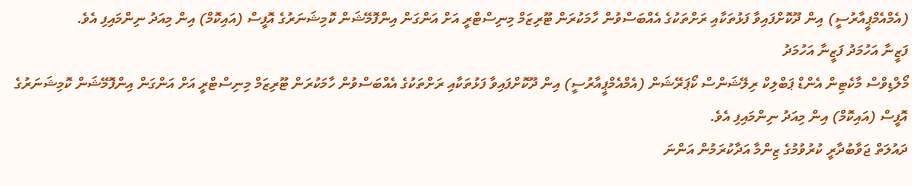(އެމްއެމްޕީއާރުސީ) އިން ދޫކޮށްފައިވާ ފަޅުތަކާއި ރަށްތަކުގެ އެއްބަސްވުން ހާމަކުރަން ޓޫރިޒަމް މިނިސްޓްރީ އަށް އަންގަން އިންފޮމޭޝަން ކޮމިޝަނަރުގެ އޮފީސް (އައިކޮމް) އިން މިއަދު ނިންމައިފި އެވެ.
ފަޒީނާ އަހުމަދު ފަޒީނާ އަހުމަދު
މޯލްޑިވްސް މާކެޓިން އެންޑް ޕަބްލިކް ރިލޭޝަންސް ކޯޕަރޭޝަން (އެމްއެމްޕީއާރުސީ) އިން ދޫކޮށްފައިވާ ފަޅުތަކާއި ރަށްތަކުގެ އެއްބަސްވުން ހާމަކުރަން ޓޫރިޒަމް މިނިސްޓްރީ އަށް އަންގަން އިންފޮމޭޝަން ކޮމިޝަނަރުގެ އޮފީސް (އައިކޮމް) އިން މިއަދު ނިންމައިފި އެވެ.
ދައުލަތް ޖަވާބުދާރީ ކުރުވުމުގެ ޒިންމާ އަދާކުރަމުން އަންނަ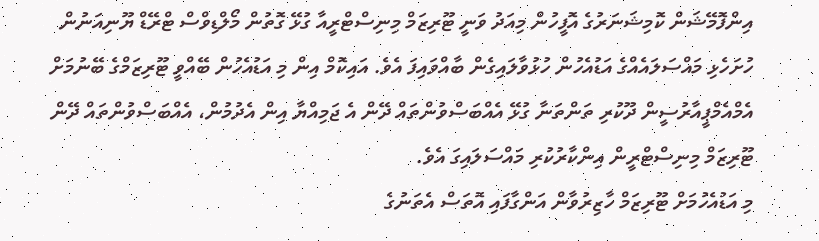އިންފޮމޭޝަން ކޮމިޝަނަރުގެ އޮފީހުން މިއަދު ވަނީ ޓޫރިޒަމް މިނިސްޓްރީއާ ގުޅޭ ގޮތުން މޯލްޑިވްސް ޓްރޭޑް ޔޫނިއަނުން ހުށަހެޅި މައްސަލައެއްގެ އަޑުއެހުން ހުޅުވާލައިގެން ބާއްވައިފަ އެވެ. އައިކޮމް އިން މި އަޑުއެހުން ބޭއްވީ ޓޫރިޒަމްގެ ބޭނުމަށް އެމްއެމްޕީއާރުސީން ދޫކުރި ތަންތަނާ ގުޅޭ އެއްބަސްވުންތައް ދޭން އެ ޖަމިއްޔާ އިން އެދުމުން، އެއްބަސްވުންތައް ދޭން ޓޫރިޒަމް މިނިސްޓްރީން އިންކާރުކުރި މައްސަލައިގަ އެވެ.
މި އަޑުއެހުމަށް ޓޫރިޒަމް ހާޒިރުވާން އަންގާފައި އޮތަސް އެތަނުގެ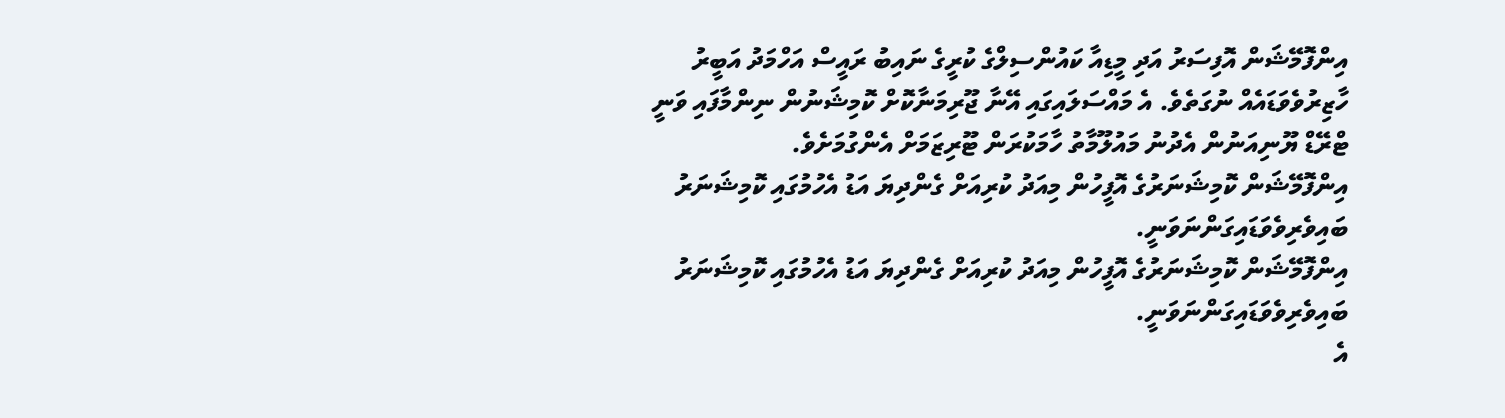އިންފޮމޭޝަން އޮފިސަރު އަދި މީޑިއާ ކައުންސިލްގެ ކުރީގެ ނައިބު ރައީސް އަހްމަދު އަބީރު ހާޒިރުވެވަޑައެއް ނުގަތެވެ. އެ މައްސަލައިގައި އޭނާ ޖޫރިމަނާކޮށް ކޮމިޝަނުން ނިންމާފައި ވަނީ ޓްރޭޑް ޔޫނިއަނުން އެދުނު މައުލޫމާތު ހާމަކުރަން ޓޫރިޒަމަށް އެންގުމަށެވެ.
އިންފޮމޭޝަން ކޮމިޝަނަރުގެ އޮފީހުން މިއަދު ކުރިއަށް ގެންދިޔަ އަޑު އެހުމުގައި ކޮމިޝަނަރު ބައިވެރިވެވަޑައިގަންނަވަނީ.
އިންފޮމޭޝަން ކޮމިޝަނަރުގެ އޮފީހުން މިއަދު ކުރިއަށް ގެންދިޔަ އަޑު އެހުމުގައި ކޮމިޝަނަރު ބައިވެރިވެވަޑައިގަންނަވަނީ.
އެ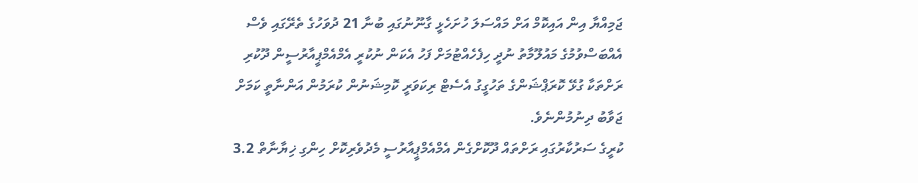ޖަމިއްޔާ އިން އައިކޮމް އަށް މައްސަލަ ހުށަހެޅީ ގާނޫނުގައި ބުނާ 21 ދުވަހުގެ ތެރޭގައި ވެސް އެއްބަސްވުމުގެ މައުލޫމާތު ނުދީ ހިފެހެއްޓުމަށް ފަހު އެކަން ނުކުރީ އެމްއެމްޕީއާރުސީން ދޫކުރި ރަށްތަކާ ގުޅޭ ކޮރަޕްޝަންގެ ތަހުގީގު އެސެޓް ރިކަވަރީ ކޮމިޝަނުން ކުރަމުން އަންނާތީ ކަމަށް ޖަވާބު ދިނުމުންނެވެ.
ކުރީގެ ސަރުކާރުގައި ރަށްތައް ދޫކޮށްގެން އެމްއެމްޕީއާރުސީ މެދުވެރިކޮށް ހިންގި ޚިޔާނާތް 3.2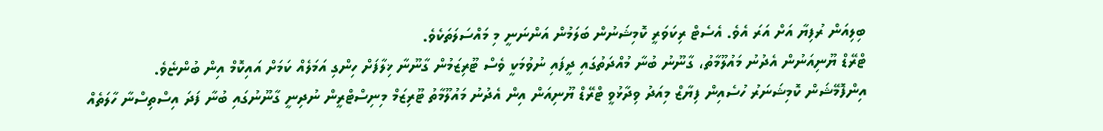ބިލިއަން ރުފިޔާ އަށް އަރަ އެވެ. އެސެޓް ރިކަވަރީ ކޮމިޝަނުން ބަލަމުން އަންނަނީ މި މައްސަލަތަކެވެ.
ޓްރޭޑް ޔޫނިއަނުން އެދުނު މައުލޫމާތު، ގާނޫނު ބުނާ މުއްދަތުގައި ދީފައި ނުވުމަކީ ވެސް ޓޫރިޒަމުން ގާނޫނާ ޚިލާފަށް ހިންގި އަމަލެއް ކަމަށް އައިކޮމް އިން ބުންޏެވެ.
އިންފޮމޭޝަން ކޮމިޝަނަރު ހުސެއިން ފިޔާޒް މިއަދު ވިދާޅުވީ ޓްރޭޑް ޔޫނިއަން އިން އެދުނު މައުލޫމާތު ޓޫރިޒަމް މިނިސްޓްރީން ނުދިނީ ގާނޫނުގައި ބުނާ ފަދަ އިސްތިސްނާ ހާލަތެއް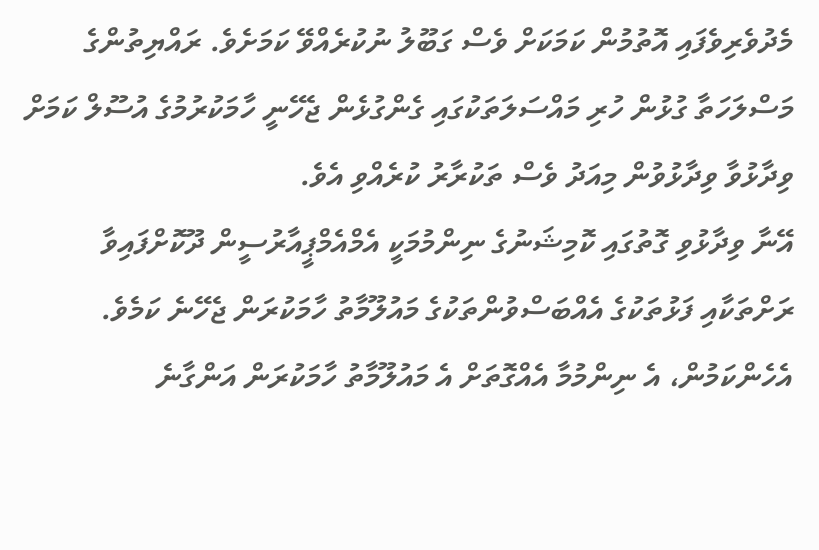މެދުވެރިވެފައި އޮތުމުން ކަމަކަށް ވެސް ގަބޫލު ނުކުރެއްވޭ ކަމަށެވެ. ރައްޔިތުންގެ މަސްލަހަތާ ގުޅުން ހުރި މައްސަލަތަކުގައި ގެންގުޅެން ޖެހޭނީ ހާމަކުރުމުގެ އުސޫލް ކަމަށް ވިދާޅުވާ ވިދާޅުވުން މިއަދު ވެސް ތަކުރާރު ކުރެއްވި އެވެ.
އޭނާ ވިދާޅުވި ގޮތުގައި ކޮމިޝަނުގެ ނިންމުމަކީ އެމްއެމްޕީއާރުސީން ދޫކޮށްފައިވާ ރަށްތަކާއި ފަޅުތަކުގެ އެއްބަސްވުންތަކުގެ މައުލޫމާތު ހާމަކުރަން ޖެހޭނެ ކަމެވެ. އެހެންކަމުން، އެ ނިންމުމާ އެއްގޮތަށް އެ މައުލޫމާތު ހާމަކުރަން އަންގާނެ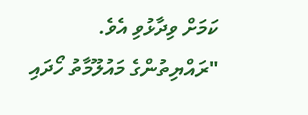ކަމަށް ވިދާޅުވި އެވެ.
"ރައްޔިތުންގެ މައުލޫމާތު ހޯދައި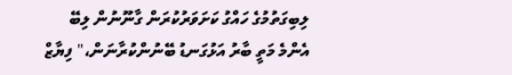ލިބިގަތުމުގެ ހައްގު ކަށަވަރުކުރަން ގާނޫނުން ލިބޭ އެންމެ މަތީ ބާރު އަޅުގަނޑު ބޭނުންކުރާނަން،" ފިޔާޒް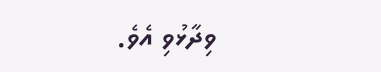ވިދާޅުވި އެވެ.